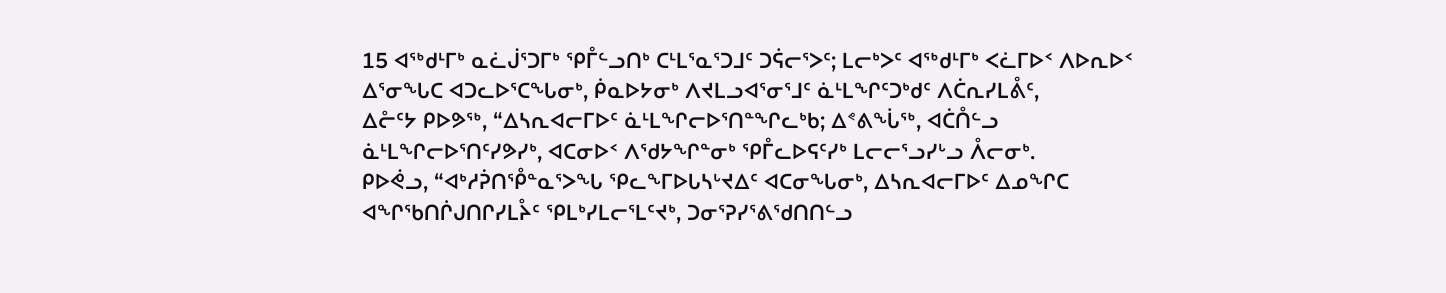15 ᐊᖅᑯᒻᒥᒃ ᓇᓛᒎᕐᑐᒥᒃ ᕿᒤᓪᓗᑎᒃ ᑕᒻᒪᕐᓇᕐᑐᒧᑦ ᑐᕌᓕᕐᐳᑦ; ᒪᓕᒃᐳᑦ ᐊᖅᑯᒻᒥᒃ ᐸᓛᒥᐅᑉ ᐱᐅᕆᐅᑉ ᐃᕐᓂᖓᑕ ᐊᑐᓚᐅᕐᑕᖓᓂᒃ, ᑮᓇᐅᔭᓂᒃ ᐱᔪᒪᓗᐊᕐᓂᕐᒧᑦ ᓈᒻᒪᖏᑦᑐᒃᑯᑦ ᐱᑖᕆᓯᒪᕔᑦ,
ᐃᓔᑦᔭ ᑭᐅᕗᖅ, “ᐃᓴᕆᐊᓕᒥᐅᑦ ᓈᒻᒪᖏᓕᐅᕐᑎᓐᖏᓚᒃᑲ; ᐃᕝᕕᖔᖅ, ᐊᑖᑍᓪᓗ ᓈᒻᒪᖏᓕᐅᕐᑎᑦᓯᕗᓯᒃ, ᐊᑕᓂᐅᑉ ᐱᖁᔭᖏᓐᓂᒃ ᕿᒤᓚᐅᕋᑦᓯᒃ ᒪᓕᓕᕐᓗᓯᒡᓗ ᐰᓕᓂᒃ.
ᑭᐅᕚᓗ, “ᐊᒃᓱᕉᑎᕾᓐᓇᕐᐳᖓ ᕿᓚᖕᒥᐅᒐᓴᒡᔪᐃᑦ ᐊᑕᓂᖓᓂᒃ, ᐃᓴᕆᐊᓕᒥᐅᑦ ᐃᓄᖏᑕ ᐊᖏᖃᑎᒌᒍᑎᒋᓯᒪᔧᑦ ᕿᒪᒃᓯᒪᓕᕐᒪᑦᔪᒃ, ᑐᓂᕐᕈᓯᕐᕕᖁᑎᑎᓪᓗ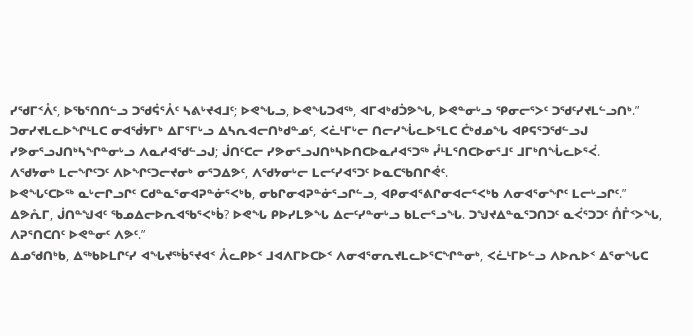ᓯᖁᒥᑉᐰᑦ, ᐅᖃᕐᑎᑎᓪᓗ ᑐᖁᕌᕐᐰᑦ ᓴᕕᒡᔪᐊᒧᑦ; ᐅᕙᖓᓗ, ᐅᕙᖓᑐᐊᖅ, ᐊᒥᐊᒃᑯᑑᕗᖓ, ᐅᕙᓐᓂᒡᓗ ᕿᓂᓕᕐᐳᑦ ᑐᖁᑦᓯᔪᒪᓪᓗᑎᒃ.”
ᑐᓂᓯᔪᒪᓚᐅᖏᒻᒪᑕ ᓂᐊᖂᔭᒥᒃ ᐃᒥᕐᒥᒡᓗ ᐃᓴᕆᐊᓕᑎᒃᑯᓐᓄᑦ, ᐸᓛᒻᒥᒡᓕ ᑎᓕᓯᖔᓚᐅᕐᒪᑕ ᑖᒃᑯᓄᖓ ᐊᑭᕋᕐᑐᖁᓪᓗᒍ ᓯᕗᓂᕐᓗᒍᑎᒃᓴᖏᓐᓂᒡᓗ ᐱᓇᓱᐊᖁᓪᓗᒍ; ᒎᑎᑦᑕᓕ ᓯᕗᓂᕐᓗᒍᑎᒃᓴᐅᑎᑕᐅᓇᓱᐊᕐᑐᖅ ᓮᒻᒪᕐᑎᑕᐅᓂᕐᒧᑦ ᒧᒥᒃᑎᖔᓚᐅᕐᐹ.
ᐱᖁᔭᓂᒃ ᒪᓕᖏᑦᑐᑦ ᐱᐅᖏᑦᑐᓕᔪᓂᒃ ᓂᕐᑐᐃᕗᑦ, ᐱᖁᔭᓂᒡᓕ ᒪᓕᑦᓯᐊᕐᑐᑦ ᐅᓇᑕᖃᑎᒋᕚᑦ.
ᐅᕙᖓᑦᑕᐅᖅ ᓇᒡᓕᒋᓗᒋᑦ ᑕᑯᓐᓇᕐᓂᐊᕈᓐᓃᕐᐸᒃᑲ, ᓂᑲᒋᓂᐊᕈᓐᓃᕐᓗᒋᓪᓗ, ᐊᑭᓂᐊᕐᕕᒋᓂᐊᓕᕐᐸᒃᑲ ᐱᓂᐊᕐᓂᖏᑦ ᒪᓕᒡᓗᒋᑦ.”
ᐃᕗᕅᒥ, ᒎᑎᓐᖑᐊᑦ ᖃᓄᐃᓕᐅᕆᐊᖃᕐᐸᒃᑳ? ᐅᕙᖓ ᑭᐅᓯᒪᕗᖓ ᐃᓕᑦᓯᓐᓂᒡᓗ ᑲᒪᓕᕐᓗᖓ. ᑐᖑᔪᐃᓐᓇᕐᑐᑎᑐᑦ ᓇᐹᕐᑐᑐᑦ ᑍᒤᑉᐳᖓ, ᐱᕈᕐᑎᑕᑎᑦ ᐅᕙᓐᓂᑦ ᐱᕗᑦ.”
ᐃᓄᖁᑎᒃᑲ, ᐃᖅᑲᐅᒪᒋᑦᓯ ᐊᖓᔪᖅᑳᕐᔪᐊᑉ ᐰᓚᑭᐅᑉ ᒧᐊᐱᒥᐅᑕᐅᑉ ᐱᓂᐊᕐᓂᕆᔪᒪᓚᐅᕐᑕᖏᓐᓂᒃ, ᐸᓛᒻᒥᐅᓪᓗ ᐱᐅᕆᐅᑉ ᐃᕐᓂᖓᑕ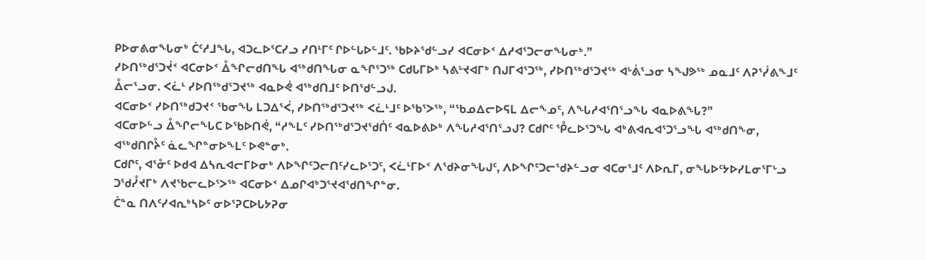ᑭᐅᓂᕕᓂᖓᓂᒃ ᑖᑦᓱᒧᖓ, ᐊᑐᓚᐅᕐᑕᓯᓗ ᓯᑎᒻᒥᑦ ᒋᐅᓪᒐᐅᓪᒧᑦ. ᖃᐅᔨᖁᓪᓗᓯ ᐊᑕᓂᐅᑉ ᐃᓱᐊᕐᑐᓕᓂᖓᓂᒃ.”
ᓯᐅᑎᖅᑯᕐᑐᔫᑉ ᐊᑕᓂᐅᑉ ᐂᖏᓕᑯᑎᖓ ᐊᖅᑯᑎᖓᓂ ᓇᖏᕐᑐᖅ ᑕᑯᒐᒥᐅᒃ ᓴᕕᒡᔪᐊᒥᒃ ᑎᒍᒥᐊᕐᑐᖅ, ᓯᐅᑎᖅᑯᕐᑐᔪᖅ ᐊᒡᕖᕐᓗᓂ ᓴᖑᕗᖅ ᓄᓇᒧᑦ ᐱᕈᕐᓰᕕᖕᒧᑦ ᐂᓕᕐᓗᓂ. ᐸᓛᒻ ᓯᐅᑎᖅᑯᕐᑐᔪᖅ ᐊᓇᐅᕚ ᐊᖅᑯᑎᒧᑦ ᐅᑎᖁᓪᓗᒍ.
ᐊᑕᓂᐅᑉ ᓯᐅᑎᖅᑯᑐᔪᑉ ᖃᓂᖓ ᒪᑐᐃᕐᐹ, ᓯᐅᑎᖅᑯᕐᑐᔪᖅ ᐸᓛᒻᒧᑦ ᐅᖃᕐᐳᖅ, “ᖃᓄᐃᓕᐅᕋᒪ ᐃᓕᖕᓄᑦ, ᐱᖓᓱᐊᕐᑎᕐᓗᖓ ᐊᓇᐅᕕᖓ?”
ᐊᑕᓂᐅᓪᓗ ᐂᖏᓕᖓᑕ ᐅᖃᐅᑎᕚ, “ᓱᖕᒪᑦ ᓯᐅᑎᖅᑯᕐᑐᔪᖁᑏᑦ ᐊᓇᐅᕕᐅᒃ ᐱᖓᓱᐊᕐᑎᕐᓗᒍ? ᑕᑯᒋᑦ ᕾᓚᐅᕐᑐᖓ ᐊᒃᕕᐊᕆᐊᕐᑐᕐᓗᖓ ᐊᖅᑯᑎᖕᓂ, ᐊᖅᑯᑎᒋᔧᑦ ᓈᓚᖏᓐᓂᐅᖕᒪᑦ ᐅᕙᓐᓂᒃ.
ᑕᑯᒋᑦ, ᐊᕐᓁᑦ ᐅᑯᐊ ᐃᓴᕆᐊᓕᒥᐅᓂᒃ ᐱᐅᖏᑦᑐᓕᑎᑦᓯᓚᐅᕐᑐᑦ, ᐸᓛᒻᒥᐅᑉ ᐱᖁᔨᓂᖓᒍᑦ, ᐱᐅᖏᑦᑐᓕᖁᔨᓪᓗᓂ ᐊᑕᓂᕐᒧᑦ ᐱᐅᕆᒥ, ᓂᖓᐅᑦᔭᐅᓯᒪᓂᕐᒥᒡᓗ ᑐᖁᓮᔪᒥᒃ ᐱᔪᖃᓕᓚᐅᕐᐳᖅ ᐊᑕᓂᐅᑉ ᐃᓄᒋᐊᒃᑐᕐᔪᐊᖁᑎᖏᓐᓂ.
ᑖᓐᓇ ᑎᐱᑦᓯᐊᕆᒃᓴᐅᑦ ᓂᐅᕐᕈᑕᐅᒐᔭᕈᓂ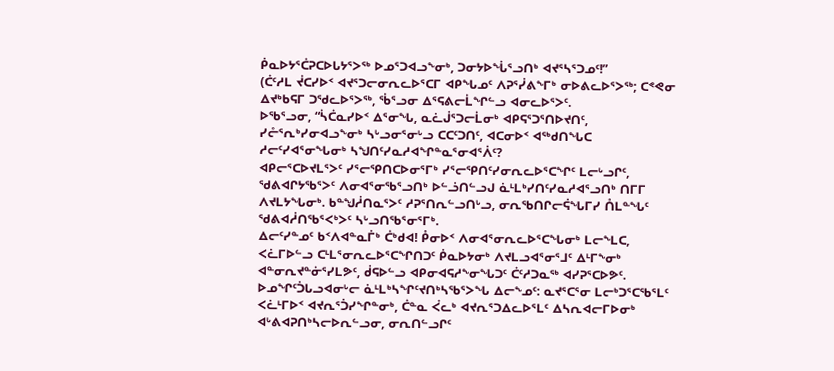ᑮᓇᐅᔭᕐᑖᕈᑕᐅᒐᔭᕐᐳᖅ ᐅᓄᕐᑐᐊᓗᖕᓂᒃ, ᑐᓂᔭᐅᖔᕐᓗᑎᒃ ᐊᔪᕐᓴᕐᑐᓄᑦ!”
(ᑖᑦᓱᒪ ᔫᑕᓯᐅᑉ ᐊᔪᕐᑐᓕᓂᕆᓚᐅᕐᑕᒥ ᐊᑭᖓᓄᑦ ᐱᕈᕐᓰᕕᖕᒥᒃ ᓂᐅᕕᓚᐅᕐᐳᖅ; ᑕᕝᕙᓂ ᐃᔪᒃᑲᕋᒥ ᑐᖁᓚᐅᕐᐳᖅ, ᖄᕐᓗᓂ ᐃᕐᕋᕕᓕᒫᖏᓪᓗ ᐊᓂᓚᐅᕐᐳᑦ.
ᐅᖃᕐᓗᓂ, “ᓵᑖᓇᓯᐅᑉ ᐃᕐᓂᖓ, ᓇᓛᒎᕐᑐᓕᒫᓂᒃ ᐊᑭᕋᕐᑐᕐᑎᐅᔪᑎᑦ, ᓯᓔᕐᕆᒃᓯᓂᐊᓗᖕᓂᒃ ᓴᒡᓗᓂᕐᓂᒡᓗ ᑕᑕᑦᑐᑎᑦ, ᐊᑕᓂᐅᑉ ᐊᖅᑯᑎᖓᑕ ᓱᓕᑦᓯᐊᕐᓂᖓᓂᒃ ᓴᖑᑎᑦᓯᓇᓱᐊᖏᓐᓇᕐᓂᐊᕐᐲᑦ?
ᐊᑭᓕᕐᑕᐅᔪᒪᕐᐳᑦ ᓯᕐᓕᕿᑎᑕᐅᓂᕐᒥᒃ ᓯᕐᓕᕿᑎᑦᓯᓂᕆᓚᐅᕐᑕᖏᑦ ᒪᓕᒡᓗᒋᑦ, ᖁᕕᐊᒋᔭᖃᕐᐳᑦ ᐱᓂᐊᕐᓂᖃᕐᓗᑎᒃ ᐅᓪᓘᑎᓪᓗᒍ ᓈᒻᒪᒃᓯᑎᑦᓯᓇᓱᐊᕐᓗᑎᒃ ᑎᒥᒥ ᐱᔪᒪᔭᖓᓂᒃ. ᑲᓐᖑᓲᑎᓇᕐᐳᑦ ᓱᕈᕐᑎᕆᓪᓗᑎᒡᓗ, ᓂᕆᖃᑎᒋᓕᕌᖓᒥᓯ ᑍᒪᓐᖓᑦ ᖁᕕᐊᓲᑎᖃᕐᐸᒃᐳᑦ ᓴᒡᓗᑎᖃᕐᓂᕐᒥᒃ.
ᐃᓕᑦᓯᓐᓄᑦ ᑲᑉᐱᐊᓐᓇᒦᒃ ᑖᒃᑯᐊ! ᑬᓂᐅᑉ ᐱᓂᐊᕐᓂᕆᓚᐅᕐᑕᖓᓂᒃ ᒪᓕᖕᒪᑕ, ᐸᓛᒥᐅᓪᓗ ᑕᒻᒪᕐᓂᕆᓚᐅᕐᑕᖏᑎᑐᑦ ᑮᓇᐅᔭᓂᒃ ᐱᔪᒪᓗᐊᕐᓂᕐᒧᑦ ᐃᒻᒥᖕᓂᒃ ᐊᓐᓂᕆᔪᓐᓃᕐᓯᒪᕗᑦ, ᑰᕋᐅᓪᓗ ᐊᑭᓂᐊᕋᓱᖕᓂᖓᑐᑦ ᑖᑦᓱᑐᓇᖅ ᐊᓯᕈᕐᑕᐅᕗᑦ.
ᐅᓄᖏᑦᑑᒐᓗᐊᓂᒡᓕ ᓈᒻᒪᒃᓴᖏᑦᔪᑎᒃᓴᖃᕐᐳᖓ ᐃᓕᖕᓄᑦ: ᓇᔪᕐᑕᕐᓂ ᒪᓕᒃᑐᕐᑕᖃᕐᒪᑦ ᐸᓛᒻᒥᐅᑉ ᐊᔪᕆᕐᑑᓯᖏᓐᓂᒃ, ᑖᓐᓇ ᐹᓚᒃ ᐊᔪᕆᕐᑐᐃᓚᐅᕐᒪᑦ ᐃᓴᕆᐊᓕᒥᐅᓂᒃ ᐊᒡᕕᐊᕈᑎᒃᓴᓕᐅᕆᓪᓗᓂ, ᓂᕆᑎᓪᓗᒋᑦ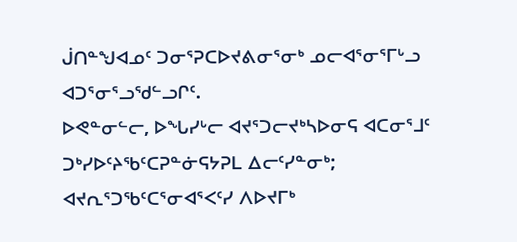ᒎᑎᓐᖑᐊᓄᑦ ᑐᓂᕐᕈᑕᐅᔪᕕᓂᕐᓂᒃ ᓄᓕᐊᕐᓂᕐᒥᒡᓗ ᐊᑐᕐᓂᕐᓗᖁᓪᓗᒋᑦ.
ᐅᕙᓐᓂᓪᓕ, ᐅᖓᓯᒡᓕ ᐊᔪᕐᑐᓕᔪᒃᓴᐅᓂᕋ ᐊᑕᓂᕐᒧᑦ ᑐᒃᓯᐅᑦᔨᖃᑦᑕᕈᓐᓃᕋᔭᕈᒪ ᐃᓕᑦᓯᓐᓂᒃ; ᐊᔪᕆᕐᑐᖃᑦᑕᕐᓂᐊᕐᐸᑦᓯ ᐱᐅᔪᒥᒃ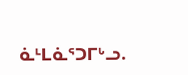ᓈᒻᒪᓈᕐᑐᒥᒡᓗ.